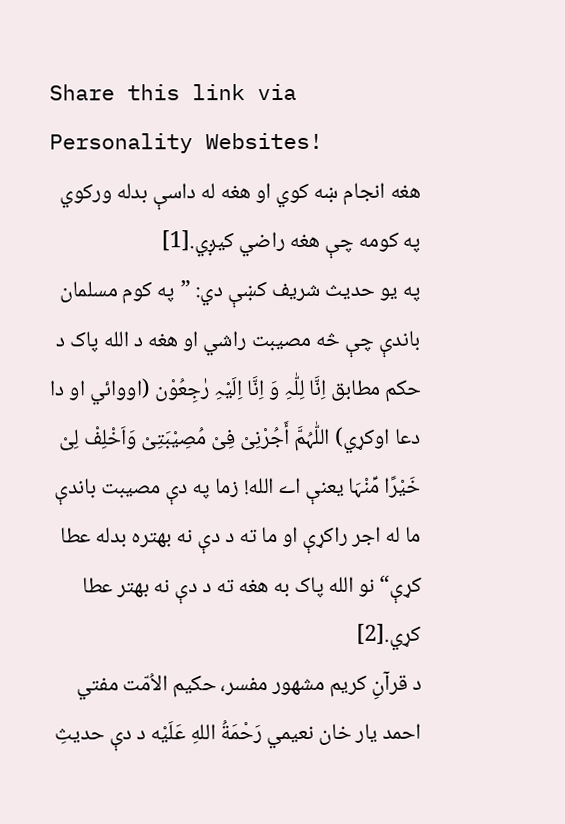Share this link via
Personality Websites!
هغه انجام ښه کوي او هغه له داسې بدله ورکوي په کومه چې هغه راضي کيږي.[1]
په يو حديث شريف کښې دي: ”په کوم مسلمان باندې چې څه مصيبت راشي او هغه د الله پاک د حکم مطابق اِنَّا لِلّٰہِ وَ اِنَّا اِلَیْہِ رٰجِعُوْن (اووائي او دا دعا اوکړي) اللّٰہُمَّ أَجُرْنِیْ فِیْ مُصِیْبَتِیْ وَاَخْلِفْ لِیْ خَیْرًا مِّنْہَا يعنې اے الله! زما په دې مصيبت باندې ما له اجر راکړې او ما ته د دې نه بهتره بدله عطا کړې“ نو الله پاک به هغه ته د دې نه بهتر عطا کړي.[2]
د قرآنِ کريم مشهور مفسر، حکيم الاُمّت مفتي احمد يار خان نعيمي رَحْمَةُ اللهِ عَلَيْه د دې حديثِ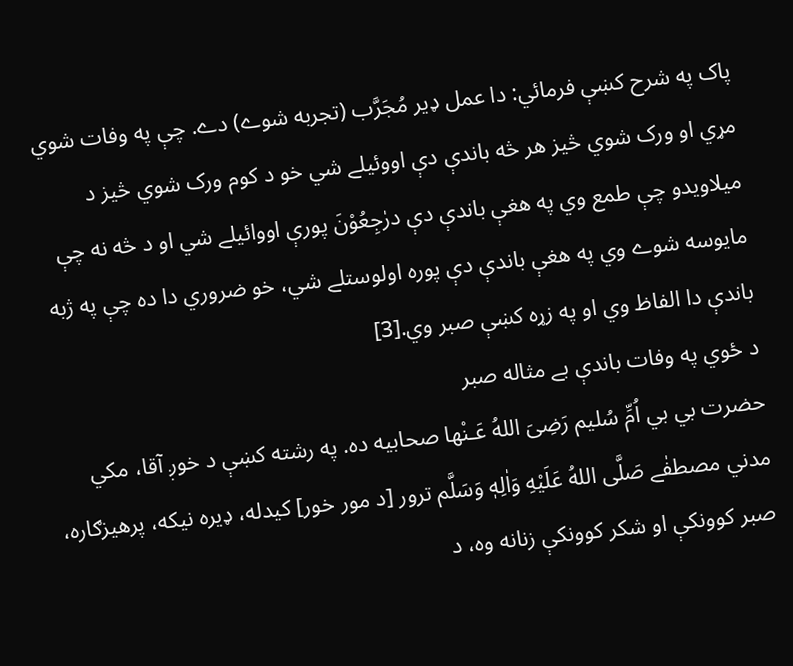پاک په شرح کښې فرمائي: دا عمل ډير مُجَرَّب (تجربه شوے) دے. چې په وفات شوي مړي او ورک شوي څيز هر څه باندې دې اووئيلے شي خو د کوم ورک شوي څيز د ميلاويدو چې طمع وي په هغې باندې دې درٰجِعُوْنَ پورې اووائيلے شي او د څه نه چې مايوسه شوے وي په هغې باندې دې پوره اولوستلے شي، خو ضروري دا ده چې په ژبه باندې دا الفاظ وي او په زړه کښې صبر وي.[3]
د ځوي په وفات باندې بے مثاله صبر
حضرت بي بي اُمِّ سُليم رَضِىَ اللهُ عَـنْها صحابيه ده. په رشته کښې د خوږ آقا، مکي مدني مصطفٰے صَلَّى اللهُ عَلَيْهِ وَاٰلِهٖ وَسَلَّم ترور [د مور خور] کيدله، ډيره نيکه، پرهيزګاره، صبر کوونکې او شکر کوونکې زنانه وه، د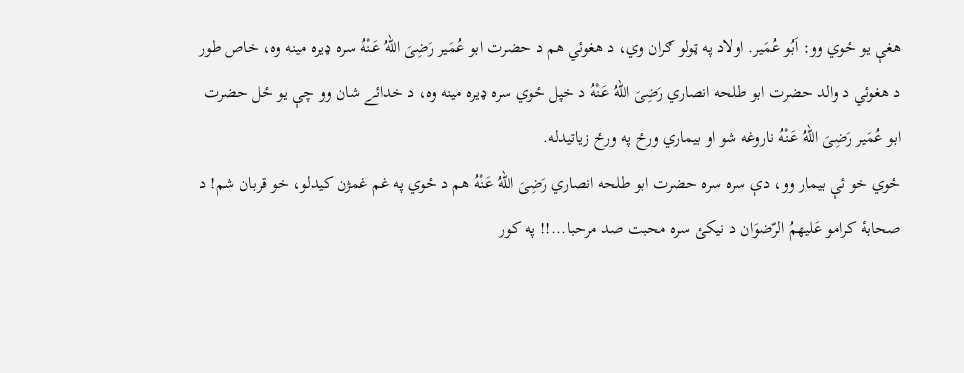هغې يو ځوي وو: اَبُو عُمَير. اولاد په ټولو ګران وي، د هغوئي هم د حضرت ابو عُمَير رَضِىَ اللهُ عَـنْهُ سره ډيره مينه وه، خاص طور د هغوئي د والد حضرت ابو طلحه انصاري رَضِىَ اللهُ عَـنْهُ د خپل ځوي سره ډيره مينه وه، د خدائے شان وو چې يو ځل حضرت ابو عُمَير رَضِىَ اللهُ عَـنْهُ ناروغه شو او بيماري ورځ په ورځ زياتيدله.
ځوي خو ئې بيمار وو، دې سره سره حضرت ابو طلحه انصاري رَضِىَ اللهُ عَـنْهُ هم د ځوي په غم غمژن کيدلو، خو قربان شم! د صحابۀ کرامو عَليهمُ الرّضوَان د نيکئ سره محبت صد مرحبا...!! په کور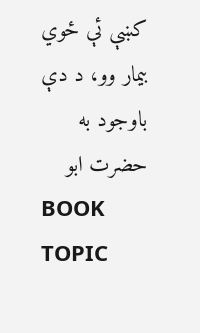کښې ئې ځوي بيمار وو، د دې باوجود به حضرت ابو
BOOK TOPIC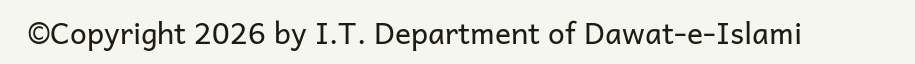©Copyright 2026 by I.T. Department of Dawat-e-Islami